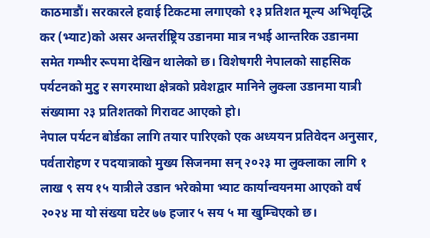काठमाडौं। सरकारले हवाई टिकटमा लगाएको १३ प्रतिशत मूल्य अभिवृद्धि कर (भ्याट)को असर अन्तर्राष्ट्रिय उडानमा मात्र नभई आन्तरिक उडानमा समेत गम्भीर रूपमा देखिन थालेको छ। विशेषगरी नेपालको साहसिक पर्यटनको मुटु र सगरमाथा क्षेत्रको प्रवेशद्वार मानिने लुक्ला उडानमा यात्री संख्यामा २३ प्रतिशतको गिरावट आएको हो।
नेपाल पर्यटन बोर्डका लागि तयार पारिएको एक अध्ययन प्रतिवेदन अनुसार, पर्वतारोहण र पदयात्राको मुख्य सिजनमा सन् २०२३ मा लुक्लाका लागि १ लाख ९ सय १५ यात्रीले उडान भरेकोमा भ्याट कार्यान्वयनमा आएको वर्ष २०२४ मा यो संख्या घटेर ७७ हजार ५ सय ५ मा खुम्चिएको छ।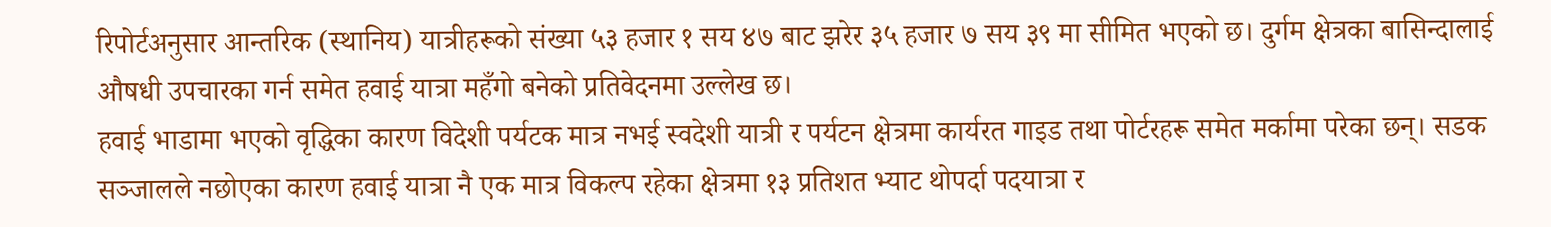रिपोर्टअनुसार आन्तरिक (स्थानिय) यात्रीहरूको संख्या ५३ हजार १ सय ४७ बाट झरेर ३५ हजार ७ सय ३९ मा सीमित भएको छ। दुर्गम क्षेत्रका बासिन्दालाई औषधी उपचारका गर्न समेत हवाई यात्रा महँगो बनेको प्रतिवेदनमा उल्लेख छ।
हवाई भाडामा भएको वृद्धिका कारण विदेशी पर्यटक मात्र नभई स्वदेशी यात्री र पर्यटन क्षेत्रमा कार्यरत गाइड तथा पोर्टरहरू समेत मर्कामा परेका छन्। सडक सञ्जालले नछोएका कारण हवाई यात्रा नै एक मात्र विकल्प रहेका क्षेत्रमा १३ प्रतिशत भ्याट थोपर्दा पदयात्रा र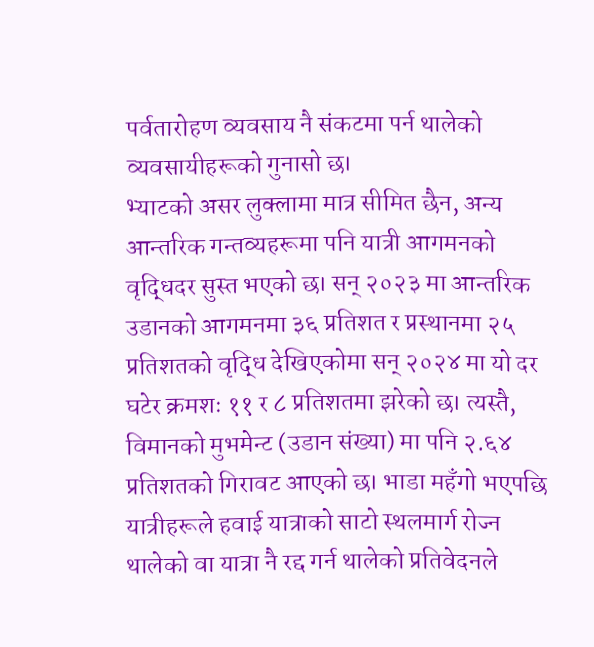पर्वतारोहण व्यवसाय नै संकटमा पर्न थालेको व्यवसायीहरूको गुनासो छ।
भ्याटको असर लुक्लामा मात्र सीमित छैन, अन्य आन्तरिक गन्तव्यहरूमा पनि यात्री आगमनको वृद्धिदर सुस्त भएको छ। सन् २०२३ मा आन्तरिक उडानको आगमनमा ३६ प्रतिशत र प्रस्थानमा २५ प्रतिशतको वृद्धि देखिएकोमा सन् २०२४ मा यो दर घटेर क्रमशः ११ र ८ प्रतिशतमा झरेको छ। त्यस्तै, विमानको मुभमेन्ट (उडान संख्या) मा पनि २.६४ प्रतिशतको गिरावट आएको छ। भाडा महँगो भएपछि यात्रीहरूले हवाई यात्राको साटो स्थलमार्ग रोज्न थालेको वा यात्रा नै रद्द गर्न थालेको प्रतिवेदनले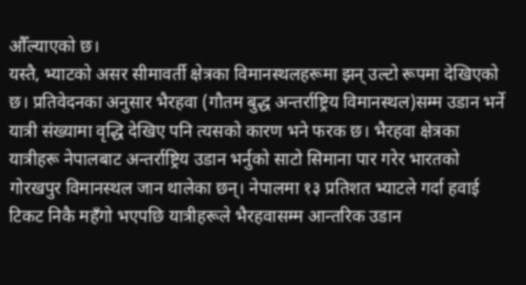औँल्याएको छ।
यस्तै, भ्याटको असर सीमावर्ती क्षेत्रका विमानस्थलहरूमा झन् उल्टो रूपमा देखिएको छ। प्रतिवेदनका अनुसार भैरहवा (गौतम बुद्ध अन्तर्राष्ट्रिय विमानस्थल)सम्म उडान भर्ने यात्री संख्यामा वृद्धि देखिए पनि त्यसको कारण भने फरक छ। भैरहवा क्षेत्रका यात्रीहरू नेपालबाट अन्तर्राष्ट्रिय उडान भर्नुको साटो सिमाना पार गरेर भारतको गोरखपुर विमानस्थल जान थालेका छन्। नेपालमा १३ प्रतिशत भ्याटले गर्दा हवाई टिकट निकै महँगो भएपछि यात्रीहरूले भैरहवासम्म आन्तरिक उडान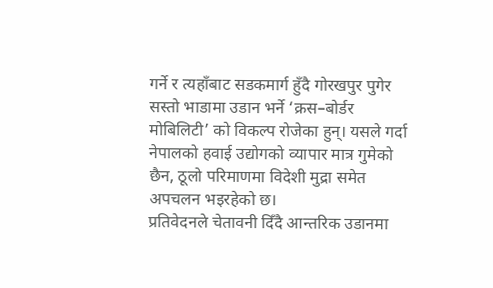गर्ने र त्यहाँबाट सडकमार्ग हुँदै गोरखपुर पुगेर सस्तो भाडामा उडान भर्ने ‘क्रस–बोर्डर मोबिलिटी’ को विकल्प रोजेका हुन्। यसले गर्दा नेपालको हवाई उद्योगको व्यापार मात्र गुमेको छैन, ठूलो परिमाणमा विदेशी मुद्रा समेत अपचलन भइरहेको छ।
प्रतिवेदनले चेतावनी दिँदै आन्तरिक उडानमा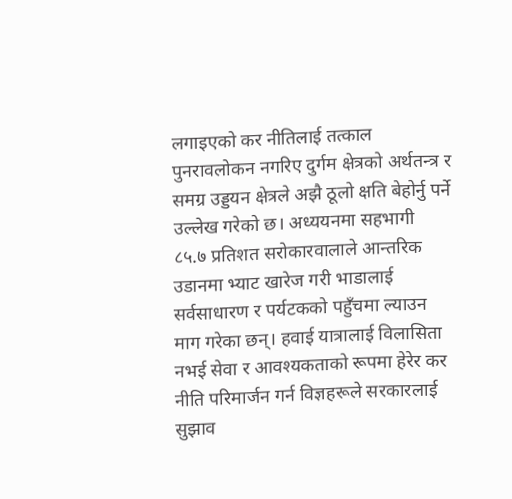लगाइएको कर नीतिलाई तत्काल पुनरावलोकन नगरिए दुर्गम क्षेत्रको अर्थतन्त्र र समग्र उड्डयन क्षेत्रले अझै ठूलो क्षति बेहोर्नु पर्ने उल्लेख गरेको छ। अध्ययनमा सहभागी ८५.७ प्रतिशत सरोकारवालाले आन्तरिक उडानमा भ्याट खारेज गरी भाडालाई सर्वसाधारण र पर्यटकको पहुँचमा ल्याउन माग गरेका छन्। हवाई यात्रालाई विलासिता नभई सेवा र आवश्यकताको रूपमा हेरेर कर नीति परिमार्जन गर्न विज्ञहरूले सरकारलाई सुझाव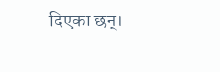दिएका छन्।